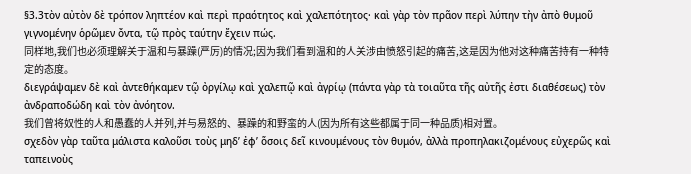§3.3τὸν αὐτὸν δὲ τρόπον ληπτέον καὶ περὶ πραότητος καὶ χαλεπότητος· καὶ γὰρ τὸν πρᾶον περὶ λύπην τὴν ἀπὸ θυμοῦ γιγνομένην ὁρῶμεν ὄντα, τῷ πρὸς ταύτην ἔχειν πώς.
同样地,我们也必须理解关于温和与暴躁(严厉)的情况;因为我们看到温和的人关涉由愤怒引起的痛苦,这是因为他对这种痛苦持有一种特定的态度。
διεγράψαμεν δὲ καὶ ἀντεθήκαμεν τῷ ὀργίλῳ καὶ χαλεπῷ καὶ ἀγρίῳ (πάντα γὰρ τὰ τοιαῦτα τῆς αὐτῆς ἐστι διαθέσεως) τὸν ἀνδραποδώδη καὶ τὸν ἀνόητον.
我们曾将奴性的人和愚蠢的人并列,并与易怒的、暴躁的和野蛮的人(因为所有这些都属于同一种品质)相对置。
σχεδὸν γὰρ ταῦτα μάλιστα καλοῦσι τοὺς μηδʼ ἐφʼ ὅσοις δεῖ κινουμένους τὸν θυμόν, ἀλλὰ προπηλακιζομένους εὐχερῶς καὶ ταπεινοὺς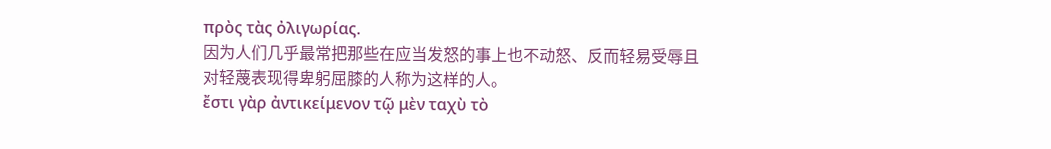πρὸς τὰς ὀλιγωρίας.
因为人们几乎最常把那些在应当发怒的事上也不动怒、反而轻易受辱且对轻蔑表现得卑躬屈膝的人称为这样的人。
ἔστι γὰρ ἀντικείμενον τῷ μὲν ταχὺ τὸ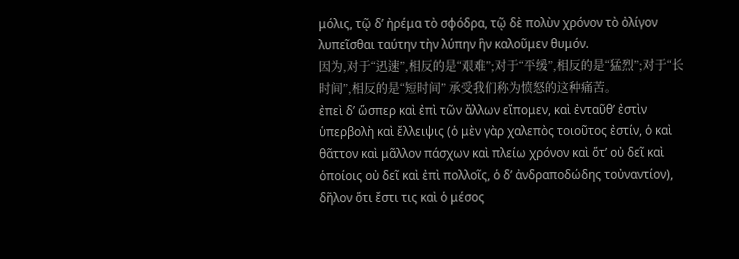μόλις, τῷ δʼ ἠρέμα τὸ σφόδρα, τῷ δὲ πολὺν χρόνον τὸ ὀλίγον λυπεῖσθαι ταύτην τὴν λύπην ἣν καλοῦμεν θυμόν.
因为,对于“迅速”,相反的是“艰难”;对于“平缓”,相反的是“猛烈”;对于“长时间”,相反的是“短时间” 承受我们称为愤怒的这种痛苦。
ἐπεὶ δʼ ὥσπερ καὶ ἐπὶ τῶν ἄλλων εἴπομεν, καὶ ἐνταῦθʼ ἐστὶν ὑπερβολὴ καὶ ἔλλειψις (ὁ μὲν γὰρ χαλεπὸς τοιοῦτος ἐστίν, ὁ καὶ θᾶττον καὶ μᾶλλον πάσχων καὶ πλείω χρόνον καὶ ὅτʼ οὐ δεῖ καὶ ὁποίοις οὐ δεῖ καὶ ἐπὶ πολλοῖς, ὁ δʼ ἀνδραποδώδης τοὐναντίον), δῆλον ὅτι ἔστι τις καὶ ὁ μέσος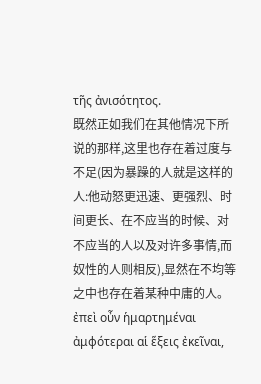τῆς ἀνισότητος.
既然正如我们在其他情况下所说的那样,这里也存在着过度与不足(因为暴躁的人就是这样的人:他动怒更迅速、更强烈、时间更长、在不应当的时候、对不应当的人以及对许多事情,而奴性的人则相反),显然在不均等之中也存在着某种中庸的人。
ἐπεὶ οὖν ἡμαρτημέναι ἀμφότεραι αἱ ἕξεις ἐκεῖναι,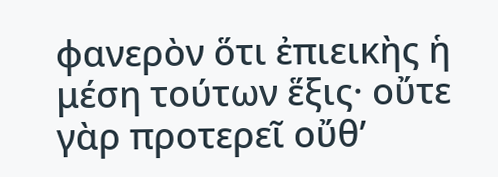φανερὸν ὅτι ἐπιεικὴς ἡ μέση τούτων ἕξις· οὔτε γὰρ προτερεῖ οὔθʼ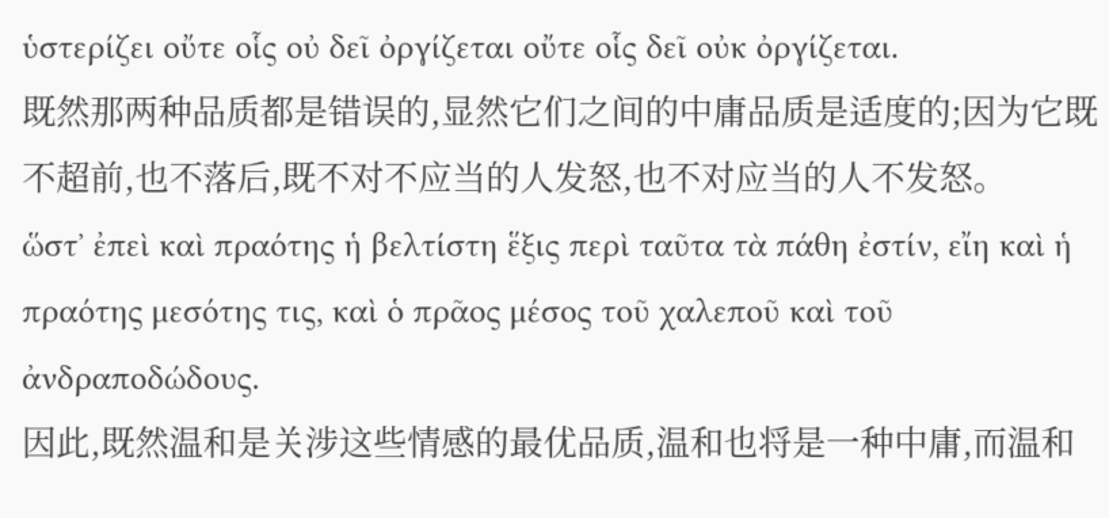ὑστερίζει οὔτε οἷς οὐ δεῖ ὀργίζεται οὔτε οἷς δεῖ οὐκ ὀργίζεται.
既然那两种品质都是错误的,显然它们之间的中庸品质是适度的;因为它既不超前,也不落后,既不对不应当的人发怒,也不对应当的人不发怒。
ὥστʼ ἐπεὶ καὶ πραότης ἡ βελτίστη ἕξις περὶ ταῦτα τὰ πάθη ἐστίν, εἴη καὶ ἡ πραότης μεσότης τις, καὶ ὁ πρᾶος μέσος τοῦ χαλεποῦ καὶ τοῦ ἀνδραποδώδους.
因此,既然温和是关涉这些情感的最优品质,温和也将是一种中庸,而温和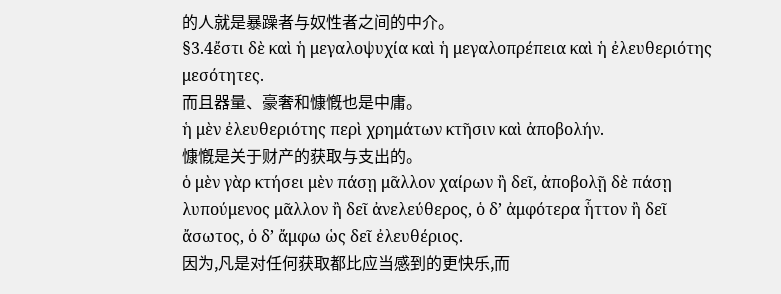的人就是暴躁者与奴性者之间的中介。
§3.4ἔστι δὲ καὶ ἡ μεγαλοψυχία καὶ ἡ μεγαλοπρέπεια καὶ ἡ ἐλευθεριότης μεσότητες.
而且器量、豪奢和慷慨也是中庸。
ἡ μὲν ἐλευθεριότης περὶ χρημάτων κτῆσιν καὶ ἀποβολήν.
慷慨是关于财产的获取与支出的。
ὁ μὲν γὰρ κτήσει μὲν πάσῃ μᾶλλον χαίρων ἢ δεῖ, ἀποβολῇ δὲ πάσῃ λυπούμενος μᾶλλον ἢ δεῖ ἀνελεύθερος, ὁ δʼ ἀμφότερα ἧττον ἢ δεῖ ἄσωτος, ὁ δʼ ἄμφω ὡς δεῖ ἐλευθέριος.
因为,凡是对任何获取都比应当感到的更快乐,而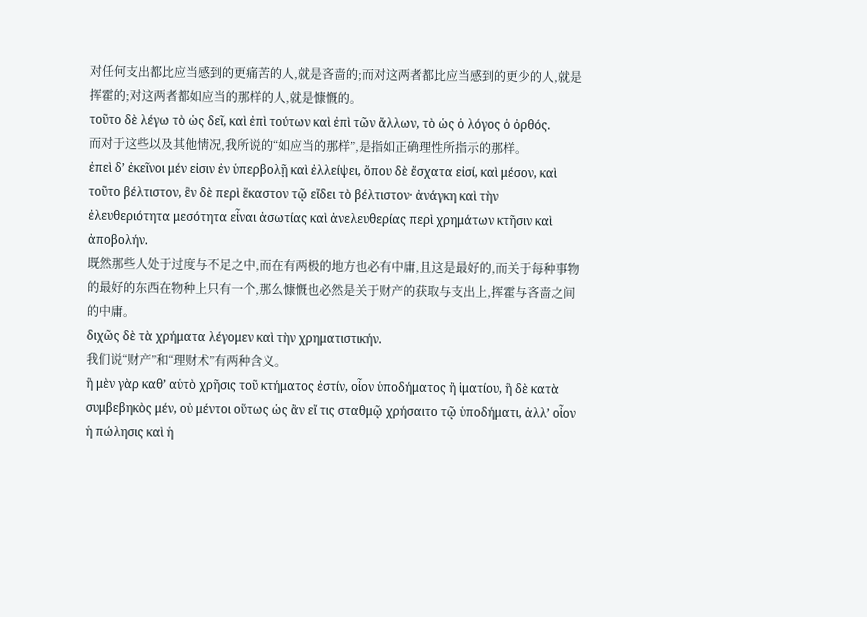对任何支出都比应当感到的更痛苦的人,就是吝啬的;而对这两者都比应当感到的更少的人,就是挥霍的;对这两者都如应当的那样的人,就是慷慨的。
τοῦτο δὲ λέγω τὸ ὡς δεῖ, καὶ ἐπὶ τούτων καὶ ἐπὶ τῶν ἄλλων, τὸ ὡς ὁ λόγος ὁ ὀρθός.
而对于这些以及其他情况,我所说的“如应当的那样”,是指如正确理性所指示的那样。
ἐπεὶ δʼ ἐκεῖνοι μέν εἰσιν ἐν ὑπερβολῇ καὶ ἐλλείψει, ὅπου δὲ ἔσχατα εἰσί, καὶ μέσον, καὶ τοῦτο βέλτιστον, ἓν δὲ περὶ ἕκαστον τῷ εἴδει τὸ βέλτιστον· ἀνάγκη καὶ τὴν ἐλευθεριότητα μεσότητα εἶναι ἀσωτίας καὶ ἀνελευθερίας περὶ χρημάτων κτῆσιν καὶ ἀποβολήν.
既然那些人处于过度与不足之中,而在有两极的地方也必有中庸,且这是最好的,而关于每种事物的最好的东西在物种上只有一个,那么慷慨也必然是关于财产的获取与支出上,挥霍与吝啬之间的中庸。
διχῶς δὲ τὰ χρήματα λέγομεν καὶ τὴν χρηματιστικήν.
我们说“财产”和“理财术”有两种含义。
ἣ μὲν γὰρ καθʼ αὑτὸ χρῆσις τοῦ κτήματος ἐστίν, οἷον ὑποδήματος ἢ ἱματίου, ἣ δὲ κατὰ συμβεβηκὸς μέν, οὐ μέντοι οὕτως ὡς ἂν εἴ τις σταθμῷ χρήσαιτο τῷ ὑποδήματι, ἀλλʼ οἷον ἡ πώλησις καὶ ἡ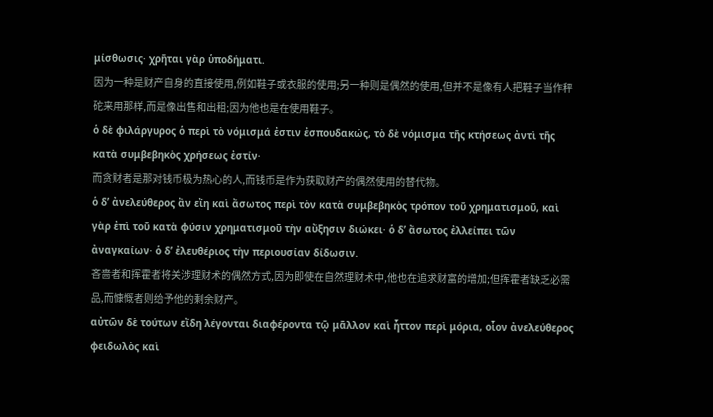μίσθωσις· χρῆται γὰρ ὑποδήματι.
因为一种是财产自身的直接使用,例如鞋子或衣服的使用;另一种则是偶然的使用,但并不是像有人把鞋子当作秤砣来用那样,而是像出售和出租;因为他也是在使用鞋子。
ὁ δὲ φιλάργυρος ὁ περὶ τὸ νόμισμά ἐστιν ἐσπουδακώς, τὸ δὲ νόμισμα τῆς κτήσεως ἀντὶ τῆς κατὰ συμβεβηκὸς χρήσεως ἐστίν·
而贪财者是那对钱币极为热心的人,而钱币是作为获取财产的偶然使用的替代物。
ὁ δʼ ἀνελεύθερος ἂν εἴη καὶ ἄσωτος περὶ τὸν κατὰ συμβεβηκὸς τρόπον τοῦ χρηματισμοῦ, καὶ γὰρ ἐπὶ τοῦ κατὰ φύσιν χρηματισμοῦ τὴν αὔξησιν διώκει· ὁ δʼ ἄσωτος ἐλλείπει τῶν ἀναγκαίων· ὁ δʼ ἐλευθέριος τὴν περιουσίαν δίδωσιν.
吝啬者和挥霍者将关涉理财术的偶然方式,因为即使在自然理财术中,他也在追求财富的增加;但挥霍者缺乏必需品,而慷慨者则给予他的剩余财产。
αὐτῶν δὲ τούτων εἴδη λέγονται διαφέροντα τῷ μᾶλλον καὶ ἧττον περὶ μόρια, οἷον ἀνελεύθερος φειδωλὸς καὶ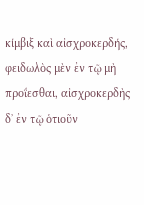κίμβιξ καὶ αἰσχροκερδής, φειδωλὸς μὲν ἐν τῷ μὴ προΐεσθαι, αἰσχροκερδὴς δʼ ἐν τῷ ὁτιοῦν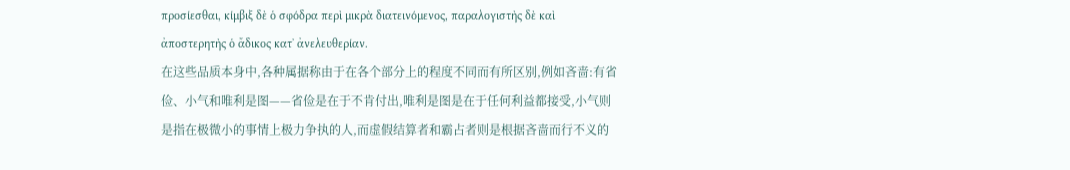προσίεσθαι, κίμβιξ δὲ ὁ σφόδρα περὶ μικρὰ διατεινόμενος, παραλογιστὴς δὲ καὶ ἀποστερητὴς ὁ ἄδικος κατʼ ἀνελευθερίαν.
在这些品质本身中,各种属据称由于在各个部分上的程度不同而有所区别,例如吝啬:有省俭、小气和唯利是图——省俭是在于不肯付出,唯利是图是在于任何利益都接受,小气则是指在极微小的事情上极力争执的人,而虚假结算者和霸占者则是根据吝啬而行不义的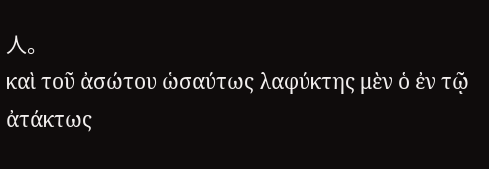人。
καὶ τοῦ ἀσώτου ὡσαύτως λαφύκτης μὲν ὁ ἐν τῷ ἀτάκτως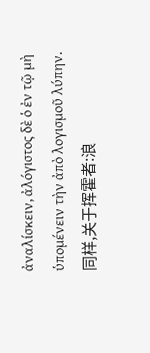ἀναλίσκειν, ἀλόγιστος δὲ ὁ ἐν τῷ μὴ ὑπομένειν τὴν ἀπὸ λογισμοῦ λύπην.
同样,关于挥霍者:浪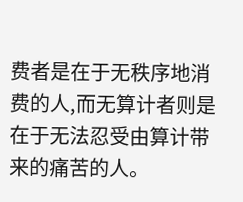费者是在于无秩序地消费的人,而无算计者则是在于无法忍受由算计带来的痛苦的人。